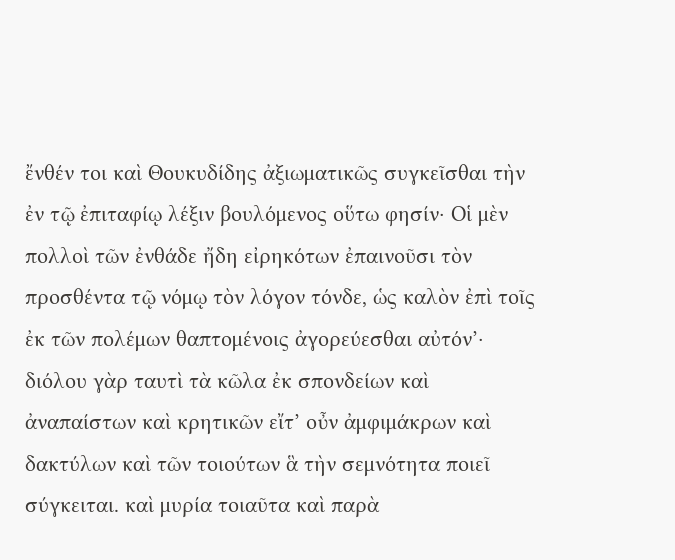ἔνθέν τοι καὶ Θουκυδίδης ἀξιωματικῶς συγκεῖσθαι τὴν ἐν τῷ ἐπιταφίῳ λέξιν βουλόμενος οὕτω φησίν· Οἱ μὲν πολλοὶ τῶν ἐνθάδε ἤδη εἰρηκότων ἐπαινοῦσι τὸν προσθέντα τῷ νόμῳ τὸν λόγον τόνδε, ὡς καλὸν ἐπὶ τοῖς ἐκ τῶν πολέμων θαπτομένοις ἀγορεύεσθαι αὐτόν’· διόλου γὰρ ταυτὶ τὰ κῶλα ἐκ σπονδείων καὶ ἀναπαίστων καὶ κρητικῶν εἴτ’ οὖν ἀμφιμάκρων καὶ δακτύλων καὶ τῶν τοιούτων ἃ τὴν σεμνότητα ποιεῖ σύγκειται. καὶ μυρία τοιαῦτα καὶ παρὰ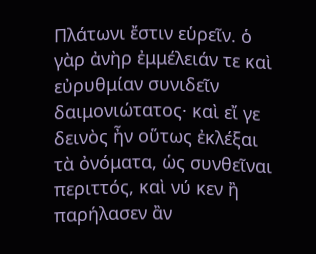Πλάτωνι ἔστιν εὑρεῖν. ὁ γὰρ ἀνὴρ ἐμμέλειάν τε καὶ εὐρυθμίαν συνιδεῖν δαιμονιώτατος· καὶ εἴ γε δεινὸς ἦν οὕτως ἐκλέξαι τὰ ὀνόματα, ὡς συνθεῖναι περιττός, καὶ νύ κεν ἢ παρήλασεν ἂν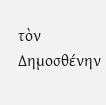τὸν Δημοσθένην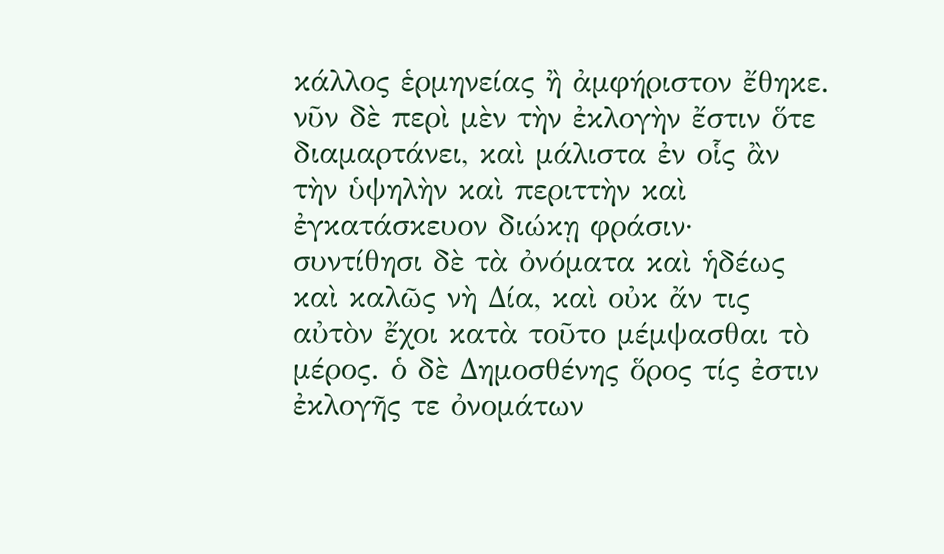κάλλος ἑρμηνείας ἢ ἀμφήριστον ἔθηκε. νῦν δὲ περὶ μὲν τὴν ἐκλογὴν ἔστιν ὅτε διαμαρτάνει, καὶ μάλιστα ἐν οἷς ἂν τὴν ὑψηλὴν καὶ περιττὴν καὶ ἐγκατάσκευον διώκῃ φράσιν· συντίθησι δὲ τὰ ὀνόματα καὶ ἡδέως καὶ καλῶς νὴ Δία, καὶ οὐκ ἄν τις αὐτὸν ἔχοι κατὰ τοῦτο μέμψασθαι τὸ μέρος. ὁ δὲ Δημοσθένης ὅρος τίς ἐστιν ἐκλογῆς τε ὀνομάτων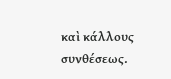καὶ κάλλους συνθέσεως.